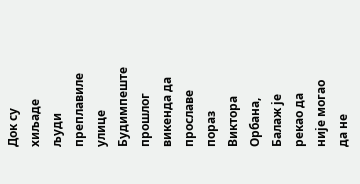Док су хиљаде људи преплавиле улице Будимпеште прошлог викенда да прославе пораз Виктора Орбана, Балаж је рекао да није могао да не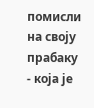помисли на своју прабаку - која је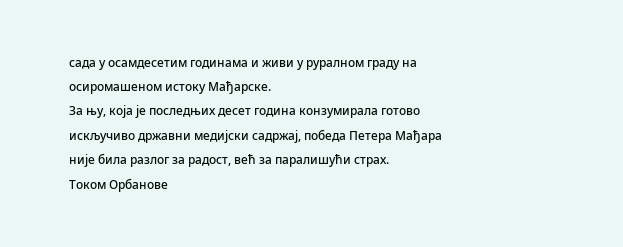сада у осамдесетим годинама и живи у руралном граду на осиромашеном истоку Мађарске.
За њу, која је последњих десет година конзумирала готово искључиво државни медијски садржај, победа Петера Мађара није била разлог за радост, већ за паралишући страх.
Током Орбанове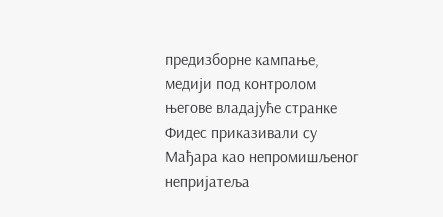предизборне кампање, медији под контролом његове владајуће странке Фидес приказивали су Мађара као непромишљеног непријатеља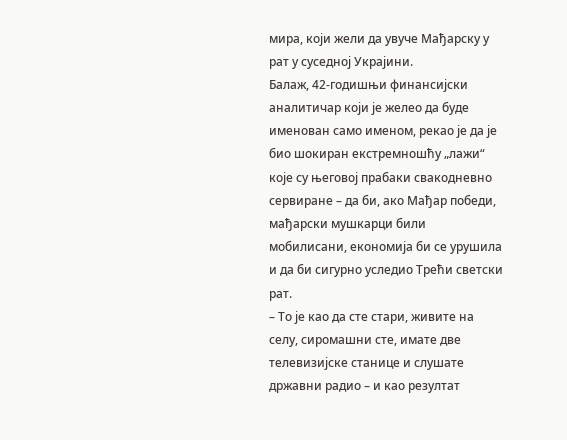мира, који жели да увуче Мађарску у рат у суседној Украјини.
Балаж, 42-годишњи финансијски аналитичар који је желео да буде именован само именом, рекао је да је био шокиран екстремношћу „лажи“ које су његовој прабаки свакодневно сервиране – да би, ако Мађар победи, мађарски мушкарци били мобилисани, економија би се урушила и да би сигурно уследио Трећи светски рат.
– То је као да сте стари, живите на селу, сиромашни сте, имате две телевизијске станице и слушате државни радио – и као резултат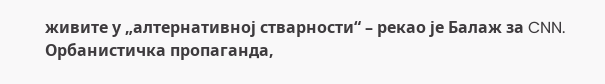живите у „алтернативној стварности“ – рекао је Балаж за CNN.
Орбанистичка пропаганда,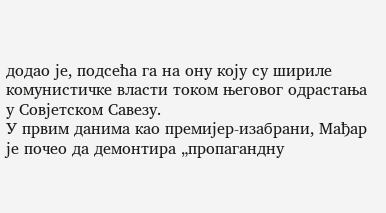додао је, подсећа га на ону коју су шириле комунистичке власти током његовог одрастања у Совјетском Савезу.
У првим данима као премијер-изабрани, Мађар је почео да демонтира „пропагандну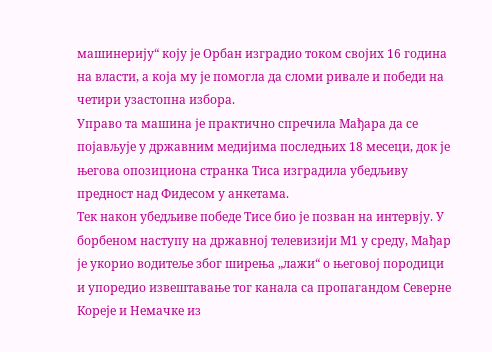машинерију“ коју је Орбан изградио током својих 16 година на власти, а која му је помогла да сломи ривале и победи на четири узастопна избора.
Управо та машина је практично спречила Мађара да се појављује у државним медијима последњих 18 месеци, док је његова опозициона странка Тиса изградила убедљиву предност над Фидесом у анкетама.
Тек након убедљиве победе Тисе био је позван на интервју. У борбеном наступу на државној телевизији М1 у среду, Мађар је укорио водитеље због ширења „лажи“ о његовој породици и упоредио извештавање тог канала са пропагандом Северне Кореје и Немачке из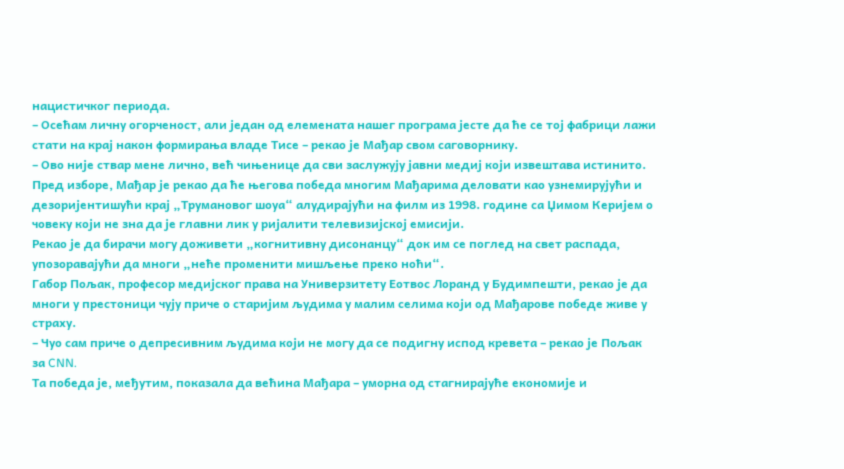нацистичког периода.
– Осећам личну огорченост, али један од елемената нашег програма јесте да ће се тој фабрици лажи стати на крај након формирања владе Тисе – рекао је Мађар свом саговорнику.
– Ово није ствар мене лично, већ чињенице да сви заслужују јавни медиј који извештава истинито.
Пред изборе, Мађар је рекао да ће његова победа многим Мађарима деловати као узнемирујући и дезоријентишући крај „Трумановог шоуа“ алудирајући на филм из 1998. године са Џимом Керијем о човеку који не зна да је главни лик у ријалити телевизијској емисији.
Рекао је да бирачи могу доживети „когнитивну дисонанцу“ док им се поглед на свет распада, упозоравајући да многи „неће променити мишљење преко ноћи“.
Габор Пољак, професор медијског права на Универзитету Еотвос Лоранд у Будимпешти, рекао је да многи у престоници чују приче о старијим људима у малим селима који од Мађарове победе живе у страху.
– Чуо сам приче о депресивним људима који не могу да се подигну испод кревета – рекао је Пољак за CNN.
Та победа је, међутим, показала да већина Мађара – уморна од стагнирајуће економије и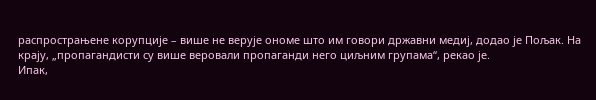распрострањене корупције – више не верује ономе што им говори државни медиј, додао је Пољак. На крају, „пропагандисти су више веровали пропаганди него циљним групама“, рекао је.
Ипак,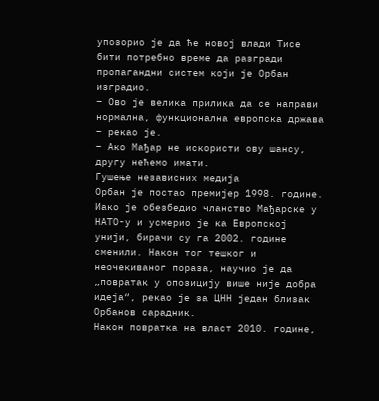упозорио је да ће новој влади Тисе бити потребно време да разгради пропагандни систем који је Орбан изградио.
– Ово је велика прилика да се направи нормална, функционална европска држава – рекао је.
– Ако Мађар не искористи ову шансу, другу нећемо имати.
Гушење независних медија
Орбан је постао премијер 1998. године. Иако је обезбедио чланство Мађарске у НАТО-у и усмерио је ка Европској унији, бирачи су га 2002. године сменили. Након тог тешког и неочекиваног пораза, научио је да „повратак у опозицију више није добра идеја“, рекао је за ЦНН један близак Орбанов сарадник.
Након повратка на власт 2010. године,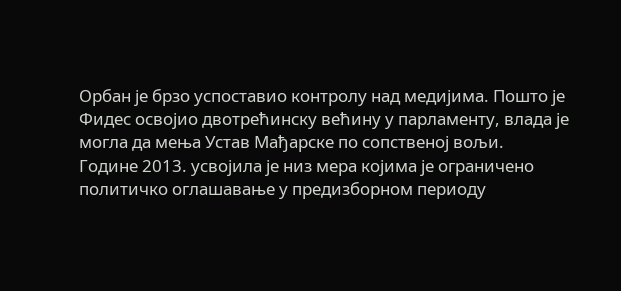Орбан је брзо успоставио контролу над медијима. Пошто је Фидес освојио двотрећинску већину у парламенту, влада је могла да мења Устав Мађарске по сопственој вољи.
Године 2013. усвојила је низ мера којима је ограничено политичко оглашавање у предизборном периоду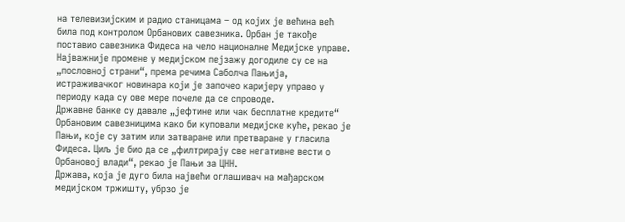на телевизијским и радио станицама – од којих је већина већ била под контролом Орбанових савезника. Орбан је такође поставио савезника Фидеса на чело националне Медијске управе.
Најважније промене у медијском пејзажу догодиле су се на „пословној страни“, према речима Саболча Пањија, истраживачког новинара који је започео каријеру управо у периоду када су ове мере почеле да се спроводе.
Државне банке су давале „јефтине или чак бесплатне кредите“ Орбановим савезницима како би куповали медијске куће, рекао је Пањи, које су затим или затваране или претваране у гласила Фидеса. Циљ је био да се „филтрирају све негативне вести о Орбановој влади“, рекао је Пањи за ЦНН.
Држава, која је дуго била највећи оглашивач на мађарском медијском тржишту, убрзо је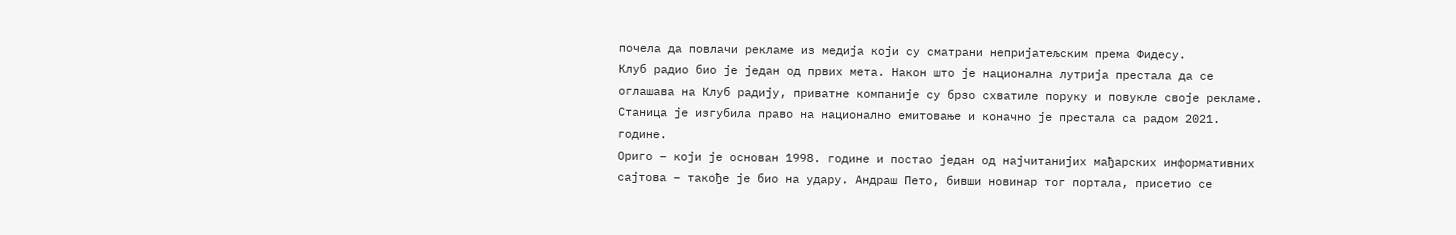почела да повлачи рекламе из медија који су сматрани непријатељским према Фидесу.
Клуб радио био је један од првих мета. Након што је национална лутрија престала да се оглашава на Клуб радију, приватне компаније су брзо схватиле поруку и повукле своје рекламе. Станица је изгубила право на национално емитовање и коначно је престала са радом 2021. године.
Ориго – који је основан 1998. године и постао један од најчитанијих мађарских информативних сајтова – такође је био на удару. Андраш Пето, бивши новинар тог портала, присетио се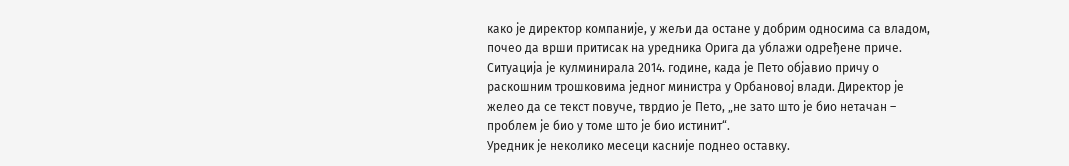како је директор компаније, у жељи да остане у добрим односима са владом, почео да врши притисак на уредника Орига да ублажи одређене приче.
Ситуација је кулминирала 2014. године, када је Пето објавио причу о раскошним трошковима једног министра у Орбановој влади. Директор је желео да се текст повуче, тврдио је Пето, „не зато што је био нетачан – проблем је био у томе што је био истинит“.
Уредник је неколико месеци касније поднео оставку.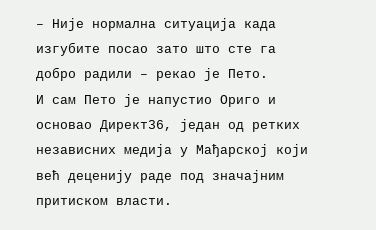– Није нормална ситуација када изгубите посао зато што сте га добро радили – рекао је Пето.
И сам Пето је напустио Ориго и основао Директ36, један од ретких независних медија у Мађарској који већ деценију раде под значајним притиском власти.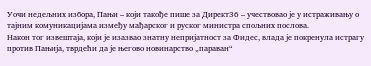Уочи недељних избора, Пањи – који такође пише за Директ36 – учествовао је у истраживању о тајним комуникацијама између мађарског и руског министра спољних послова.
Након тог извештаја, који је изазвао знатну непријатност за Фидес, влада је покренула истрагу против Пањија, тврдећи да је његово новинарство „параван“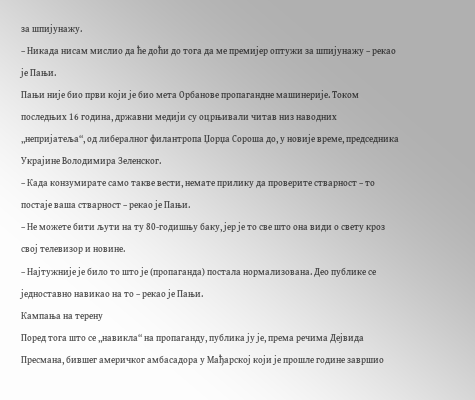за шпијунажу.
– Никада нисам мислио да ће доћи до тога да ме премијер оптужи за шпијунажу – рекао је Пањи.
Пањи није био први који је био мета Орбанове пропагандне машинерије. Током последњих 16 година, државни медији су оцрњивали читав низ наводних „непријатеља“, од либералног филантропа Џорџа Сороша до, у новије време, председника Украјине Володимира Зеленског.
– Када конзумирате само такве вести, немате прилику да проверите стварност – то постаје ваша стварност – рекао је Пањи.
– Не можете бити љути на ту 80-годишњу баку, јер је то све што она види о свету кроз свој телевизор и новине.
– Најтужније је било то што је (пропаганда) постала нормализована. Део публике се једноставно навикао на то – рекао је Пањи.
Кампања на терену
Поред тога што се „навикла“ на пропаганду, публика ју је, према речима Дејвида Пресмана, бившег америчког амбасадора у Мађарској који је прошле године завршио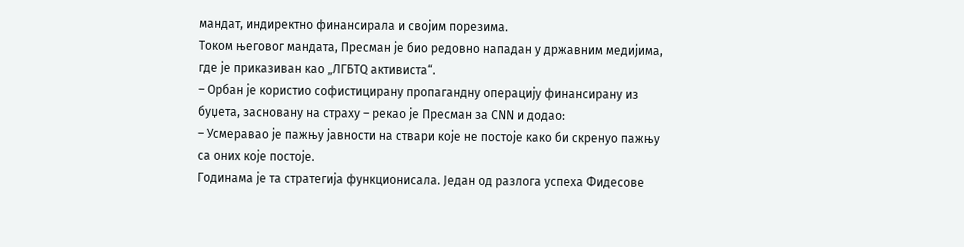мандат, индиректно финансирала и својим порезима.
Током његовог мандата, Пресман је био редовно нападан у државним медијима, где је приказиван као „ЛГБТQ активиста“.
– Орбан је користио софистицирану пропагандну операцију финансирану из буџета, засновану на страху – рекао је Пресман за CNN и додао:
– Усмеравао је пажњу јавности на ствари које не постоје како би скренуо пажњу са оних које постоје.
Годинама је та стратегија функционисала. Један од разлога успеха Фидесове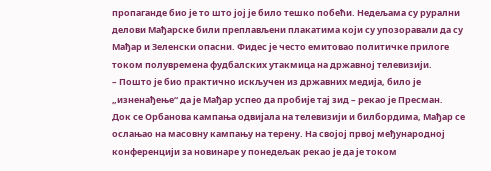пропаганде био је то што јој је било тешко побећи. Недељама су рурални делови Мађарске били преплављени плакатима који су упозоравали да су Мађар и Зеленски опасни. Фидес је често емитовао политичке прилоге током полувремена фудбалских утакмица на државној телевизији.
– Пошто је био практично искључен из државних медија, било је „изненађење“ да је Мађар успео да пробије тај зид – рекао је Пресман.
Док се Орбанова кампања одвијала на телевизији и билбордима, Мађар се ослањао на масовну кампању на терену. На својој првој међународној конференцији за новинаре у понедељак рекао је да је током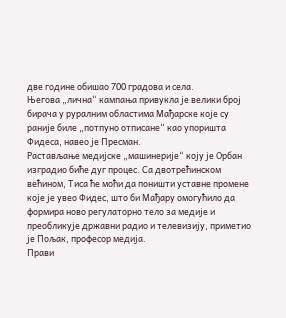две године обишао 700 градова и села.
Његова „лична“ кампања привукла је велики број бирача у руралним областима Мађарске које су раније биле „потпуно отписане“ као упоришта Фидеса, навео је Пресман.
Растављање медијске „машинерије“ коју је Орбан изградио биће дуг процес. Са двотрећинском већином, Тиса ће моћи да поништи уставне промене које је увео Фидес, што би Мађару омогућило да формира ново регулаторно тело за медије и преобликује државни радио и телевизију, приметио је Пољак, професор медија.
Прави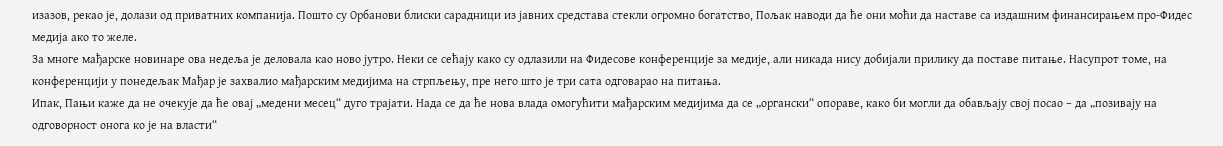изазов, рекао је, долази од приватних компанија. Пошто су Орбанови блиски сарадници из јавних средстава стекли огромно богатство, Пољак наводи да ће они моћи да наставе са издашним финансирањем про-Фидес медија ако то желе.
За многе мађарске новинаре ова недеља је деловала као ново јутро. Неки се сећају како су одлазили на Фидесове конференције за медије, али никада нису добијали прилику да поставе питање. Насупрот томе, на конференцији у понедељак Мађар је захвалио мађарским медијима на стрпљењу, пре него што је три сата одговарао на питања.
Ипак, Пањи каже да не очекује да ће овај „медени месец“ дуго трајати. Нада се да ће нова влада омогућити мађарским медијима да се „органски“ опораве, како би могли да обављају свој посао – да „позивају на одговорност онога ко је на власти“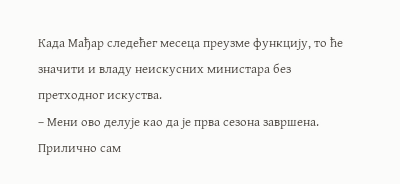Када Мађар следећег месеца преузме функцију, то ће значити и владу неискусних министара без претходног искуства.
– Мени ово делује као да је прва сезона завршена. Прилично сам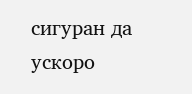сигуран да ускоро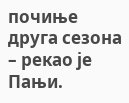почиње друга сезона – рекао је Пањи.